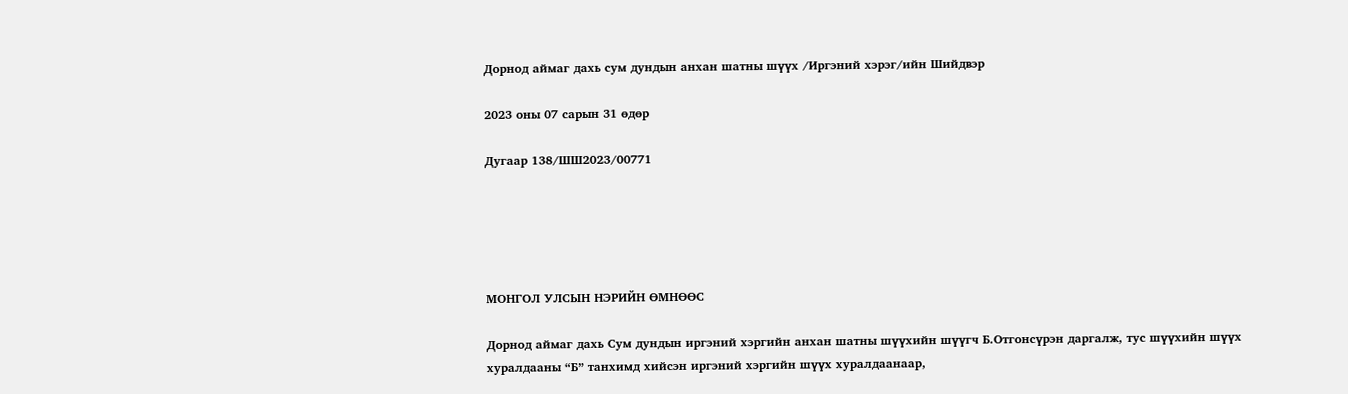Дорнод аймаг дахь сум дундын анхан шатны шүүх /Иргэний хэрэг/ийн Шийдвэр

2023 оны 07 сарын 31 өдөр

Дугаар 138/ШШ2023/00771





МОНГОЛ УЛСЫН НЭРИЙН ӨМНӨӨС

Дорнод аймаг дахь Сум дундын иргэний хэргийн анхан шатны шүүхийн шүүгч Б.Отгонсүрэн даргалж, тус шүүхийн шүүх хуралдааны “Б” танхимд хийсэн иргэний хэргийн шүүх хуралдаанаар,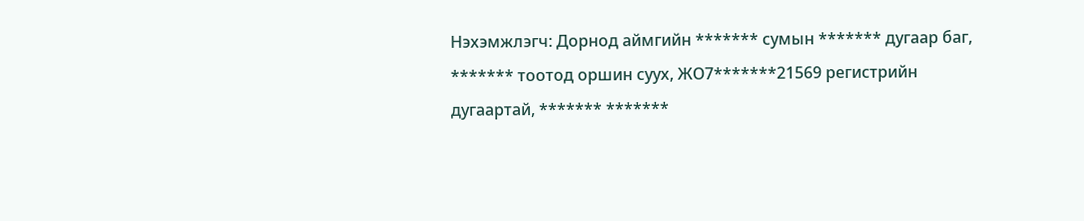Нэхэмжлэгч: Дорнод аймгийн ******* сумын ******* дугаар баг, ******* тоотод оршин суух, ЖО7*******21569 регистрийн дугаартай, ******* *******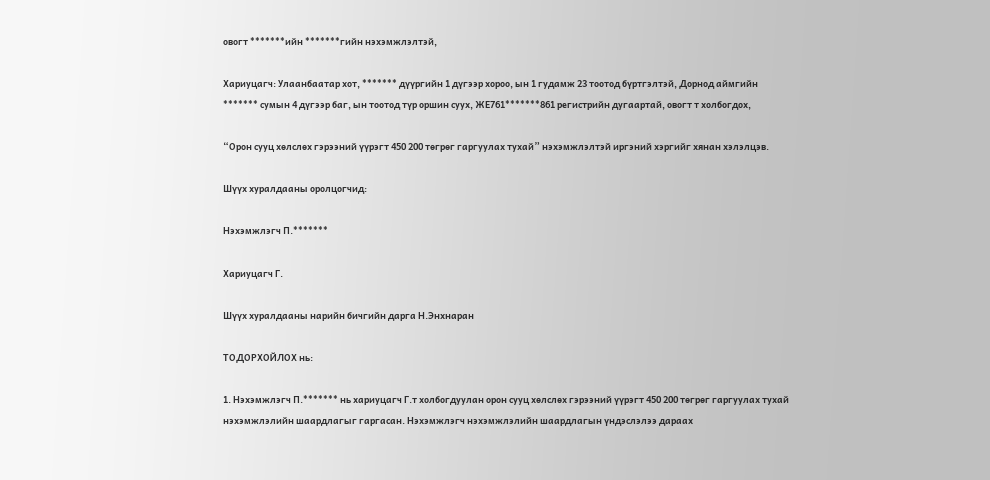овогт *******ийн *******гийн нэхэмжлэлтэй,

Хариуцагч: Улаанбаатар хот, ******* дүүргийн 1 дүгээр хороо, ын 1 гудамж 23 тоотод бүртгэлтэй, Дорнод аймгийн ******* сумын 4 дүгээр баг, ын тоотод түр оршин суух, ЖЕ761*******861 регистрийн дугаартай, овогт т холбогдох,

“Орон сууц хөлслөх гэрээний үүрэгт 450 200 төгрөг гаргуулах тухай” нэхэмжлэлтэй иргэний хэргийг хянан хэлэлцэв.

Шүүх хуралдааны оролцогчид:

Нэхэмжлэгч П.*******

Хариуцагч Г.

Шүүх хуралдааны нарийн бичгийн дарга Н.Энхнаран

ТОДОРХОЙЛОХ нь:

1. Нэхэмжлэгч П.******* нь хариуцагч Г.т холбогдуулан орон сууц хөлслөх гэрээний үүрэгт 450 200 төгрөг гаргуулах тухай нэхэмжлэлийн шаардлагыг гаргасан. Нэхэмжлэгч нэхэмжлэлийн шаардлагын үндэслэлээ дараах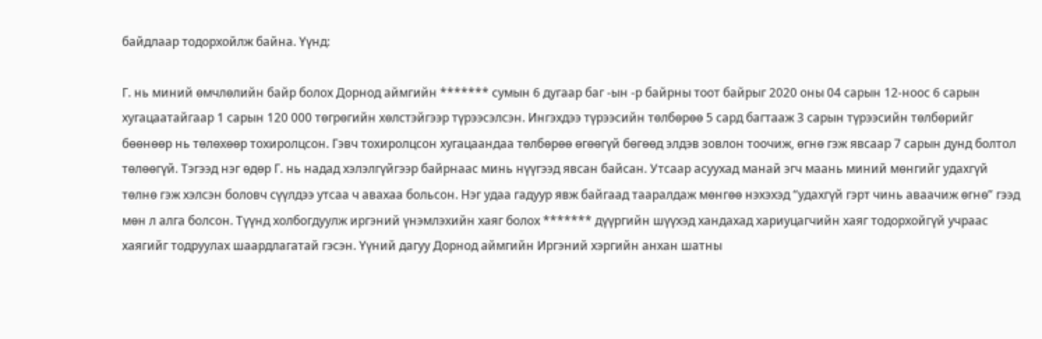байдлаар тодорхойлж байна. Үүнд:

Г. нь миний өмчлөлийн байр болох Дорнод аймгийн ******* сумын 6 дугаар баг -ын -р байрны тоот байрыг 2020 оны 04 сарын 12-ноос 6 сарын хугацаатайгаар 1 сарын 120 000 төгрөгийн хөлстэйгээр түрээсэлсэн. Ингэхдээ түрээсийн төлбөрөө 5 сард багтааж 3 сарын түрээсийн төлбөрийг бөөнөөр нь төлөхөөр тохиролцсон. Гэвч тохиролцсон хугацаандаа төлбөрөө өгөөгүй бөгөөд элдэв зовлон тоочиж, өгнө гэж явсаар 7 сарын дунд болтол төлөөгүй. Тэгээд нэг өдөр Г. нь надад хэлэлгүйгээр байрнаас минь нүүгээд явсан байсан. Утсаар асуухад манай эгч маань миний мөнгийг удахгүй төлнө гэж хэлсэн боловч сүүлдээ утсаа ч авахаа больсон. Нэг удаа гадуур явж байгаад тааралдаж мөнгөө нэхэхэд “удахгүй гэрт чинь аваачиж өгнө” гээд мөн л алга болсон. Түүнд холбогдуулж иргэний үнэмлэхийн хаяг болох ******* дүүргийн шүүхэд хандахад хариуцагчийн хаяг тодорхойгүй учраас хаягийг тодруулах шаардлагатай гэсэн. Үүний дагуу Дорнод аймгийн Иргэний хэргийн анхан шатны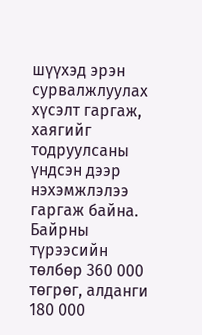шүүхэд эрэн сурвалжлуулах хүсэлт гаргаж, хаягийг тодруулсаны үндсэн дээр нэхэмжлэлээ гаргаж байна. Байрны түрээсийн төлбөр 360 000 төгрөг, алданги 180 000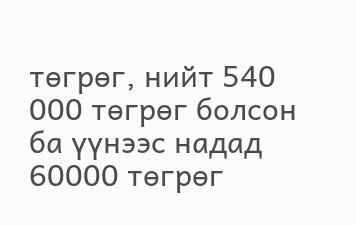төгрөг, нийт 540 000 төгрөг болсон ба үүнээс надад 60000 төгрөг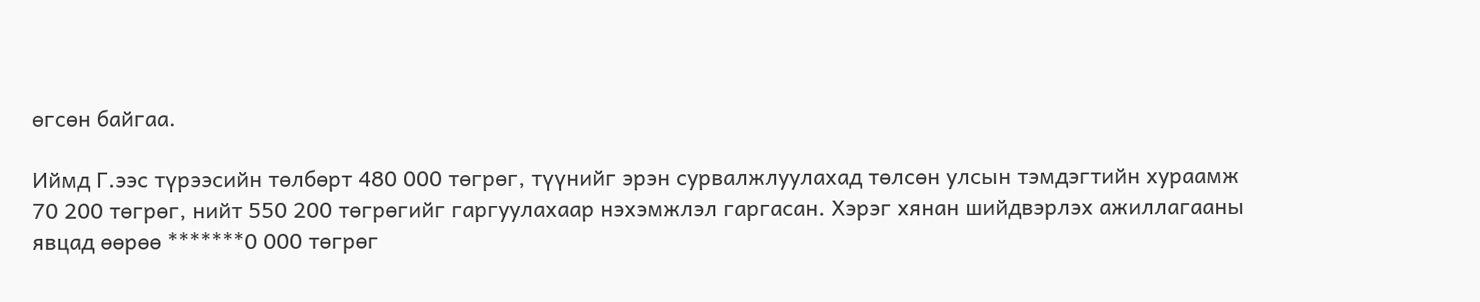өгсөн байгаа.

Иймд Г.ээс түрээсийн төлбөрт 480 000 төгрөг, түүнийг эрэн сурвалжлуулахад төлсөн улсын тэмдэгтийн хураамж 70 200 төгрөг, нийт 550 200 төгрөгийг гаргуулахаар нэхэмжлэл гаргасан. Хэрэг хянан шийдвэрлэх ажиллагааны явцад өөрөө *******0 000 төгрөг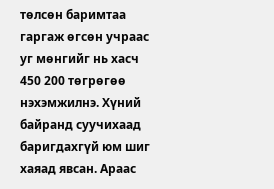төлсөн баримтаа гаргаж өгсөн учраас уг мөнгийг нь хасч 450 200 төгрөгөө нэхэмжилнэ. Хүний байранд суучихаад баригдахгүй юм шиг хаяад явсан. Араас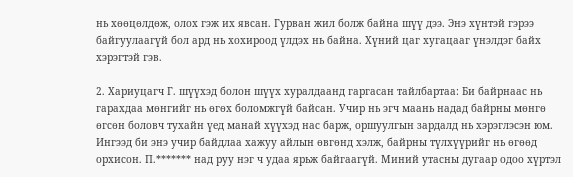нь хөөцөлдөж, олох гэж их явсан. Гурван жил болж байна шүү дээ. Энэ хүнтэй гэрээ байгуулаагүй бол ард нь хохироод үлдэх нь байна. Хүний цаг хугацааг үнэлдэг байх хэрэгтэй гэв.

2. Хариуцагч Г. шүүхэд болон шүүх хуралдаанд гаргасан тайлбартаа: Би байрнаас нь гарахдаа мөнгийг нь өгөх боломжгүй байсан. Учир нь эгч маань надад байрны мөнгө өгсөн боловч тухайн үед манай хүүхэд нас барж, оршуулгын зардалд нь хэрэглэсэн юм. Ингээд би энэ учир байдлаа хажуу айлын өвгөнд хэлж, байрны түлхүүрийг нь өгөөд орхисон. П.******* над руу нэг ч удаа ярьж байгаагүй. Миний утасны дугаар одоо хүртэл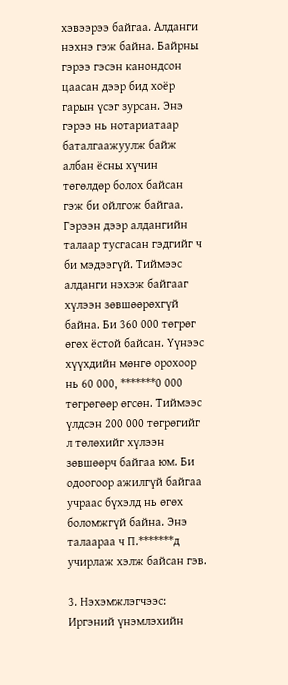хэвээрээ байгаа. Алданги нэхнэ гэж байна. Байрны гэрээ гэсэн канондсон цаасан дээр бид хоёр гарын үсэг зурсан. Энэ гэрээ нь нотариатаар баталгаажуулж байж албан ёсны хүчин төгөлдөр болох байсан гэж би ойлгож байгаа. Гэрээн дээр алдангийн талаар тусгасан гэдгийг ч би мэдээгүй. Тиймээс алданги нэхэж байгааг хүлээн зөвшөөрөхгүй байна. Би 360 000 төгрөг өгөх ёстой байсан. Үүнээс хүүхдийн мөнгө орохоор нь 60 000, *******0 000 төгрөгөөр өгсөн. Тиймээс үлдсэн 200 000 төгрөгийг л төлөхийг хүлээн зөвшөөрч байгаа юм. Би одоогоор ажилгүй байгаа учраас бүхэлд нь өгөх боломжгүй байна. Энэ талаараа ч П.*******д учирлаж хэлж байсан гэв.

3. Нэхэмжлэгчээс: Иргэний үнэмлэхийн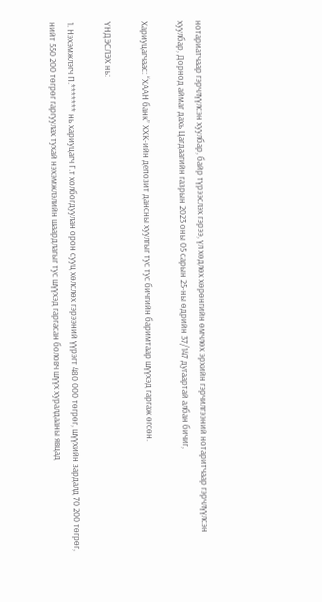нотариатчаар гэрчлүүлсэн хуулбар, байр түрээслэх гэрээ, үл хөдлөх хөрөнгийн өмчлөх эрхийн гэрчилгээний нотаритчаар гэрчлүүлсэн хуулбар, Дорнод аймаг дахь Цагдаагийн газрын 2023 оны 05 сарын 25-ны өдрийн 37/147 дугаартай албан бичиг,

Хариуцагчаас: “ХААН банк” ХХК-ийн депозит дансны хуулгыг тус тус бичгийн баримтаар шүүхэд гаргаж өгсөн.

ҮНДЭСЛЭХ нь:

1. Нэхэмжлэгч П.******* нь хариуцагч Г.т холбогдуулан орон сууц хөлслөх гэрээний үүрэгт 480 000 төгрөг, шүүхийн зардалд 70 200 төгрөг, нийт 550 200 төгрөг гаргуулах тухай нэхэмжлэлийн шаардлагыг тус шүүхэд гаргасан боловч шүүх хуралдааны явцад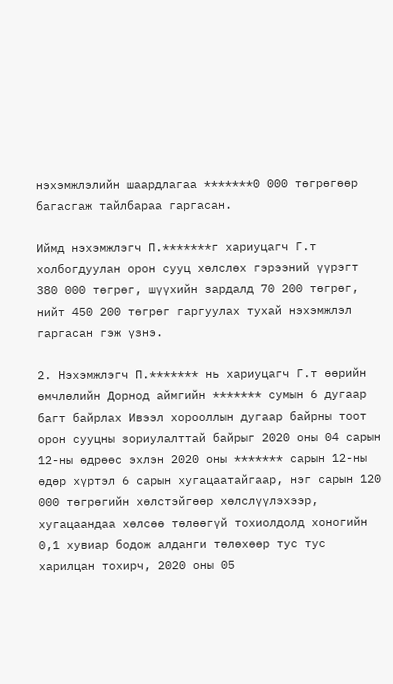нэхэмжлэлийн шаардлагаа *******0 000 төгрөгөөр багасгаж тайлбараа гаргасан.

Иймд нэхэмжлэгч П.*******г хариуцагч Г.т холбогдуулан орон сууц хөлслөх гэрээний үүрэгт 380 000 төгрөг, шүүхийн зардалд 70 200 төгрөг, нийт 450 200 төгрөг гаргуулах тухай нэхэмжлэл гаргасан гэж үзнэ.

2. Нэхэмжлэгч П.******* нь хариуцагч Г.т өөрийн өмчлөлийн Дорнод аймгийн ******* сумын 6 дугаар багт байрлах Ивээл хорооллын дугаар байрны тоот орон сууцны зориулалттай байрыг 2020 оны 04 сарын 12-ны өдрөөс эхлэн 2020 оны ******* сарын 12-ны өдөр хүртэл 6 сарын хугацаатайгаар, нэг сарын 120 000 төгрөгийн хөлстэйгөөр хөлслүүлэхээр, хугацаандаа хөлсөө төлөөгүй тохиолдолд хоногийн 0,1 хувиар бодож алданги төлөхөөр тус тус харилцан тохирч, 2020 оны 05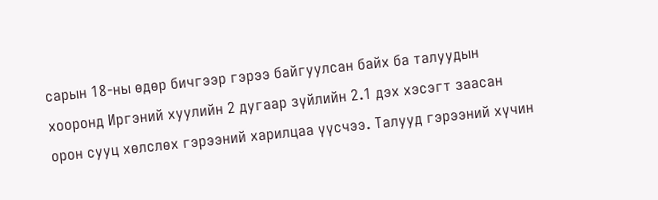сарын 18-ны өдөр бичгээр гэрээ байгуулсан байх ба талуудын хооронд Иргэний хуулийн 2 дугаар зүйлийн 2.1 дэх хэсэгт заасан орон сууц хөлслөх гэрээний харилцаа үүсчээ. Талууд гэрээний хүчин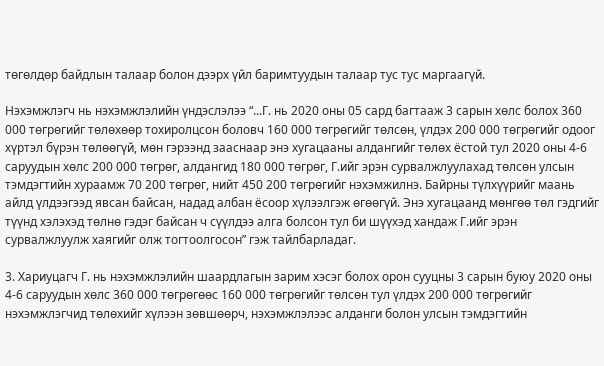төгөлдөр байдлын талаар болон дээрх үйл баримтуудын талаар тус тус маргаагүй.

Нэхэмжлэгч нь нэхэмжлэлийн үндэслэлээ “...Г. нь 2020 оны 05 сард багтааж 3 сарын хөлс болох 360 000 төгрөгийг төлөхөөр тохиролцсон боловч 160 000 төгрөгийг төлсөн, үлдэх 200 000 төгрөгийг одоог хүртэл бүрэн төлөөгүй, мөн гэрээнд зааснаар энэ хугацааны алдангийг төлөх ёстой тул 2020 оны 4-6 саруудын хөлс 200 000 төгрөг, алдангид 180 000 төгрөг, Г.ийг эрэн сурвалжлуулахад төлсөн улсын тэмдэгтийн хураамж 70 200 төгрөг, нийт 450 200 төгрөгийг нэхэмжилнэ. Байрны түлхүүрийг маань айлд үлдээгээд явсан байсан, надад албан ёсоор хүлээлгэж өгөөгүй. Энэ хугацаанд мөнгөө төл гэдгийг түүнд хэлэхэд төлнө гэдэг байсан ч сүүлдээ алга болсон тул би шүүхэд хандаж Г.ийг эрэн сурвалжлуулж хаягийг олж тогтоолгосон” гэж тайлбарладаг.

3. Хариуцагч Г. нь нэхэмжлэлийн шаардлагын зарим хэсэг болох орон сууцны 3 сарын буюу 2020 оны 4-6 саруудын хөлс 360 000 төгрөгөөс 160 000 төгрөгийг төлсөн тул үлдэх 200 000 төгрөгийг нэхэмжлэгчид төлөхийг хүлээн зөвшөөрч, нэхэмжлэлээс алданги болон улсын тэмдэгтийн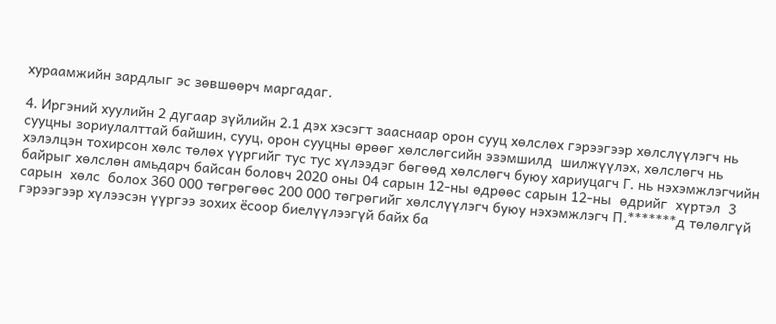хураамжийн зардлыг эс зөвшөөрч маргадаг.

4. Иргэний хуулийн 2 дугаар зүйлийн 2.1 дэх хэсэгт зааснаар орон сууц хөлслөх гэрээгээр хөлслүүлэгч нь сууцны зориулалттай байшин, сууц, орон сууцны өрөөг хөлслөгсийн эзэмшилд  шилжүүлэх, хөлслөгч нь хэлэлцэн тохирсон хөлс төлөх үүргийг тус тус хүлээдэг бөгөөд хөлслөгч буюу хариуцагч Г. нь нэхэмжлэгчийн байрыг хөлслөн амьдарч байсан боловч 2020 оны 04 сарын 12-ны өдрөөс сарын 12-ны  өдрийг  хүртэл  3 сарын  хөлс  болох 360 000 төгрөгөөс 200 000 төгрөгийг хөлслүүлэгч буюу нэхэмжлэгч П.*******д төлөлгүй гэрээгээр хүлээсэн үүргээ зохих ёсоор биелүүлээгүй байх ба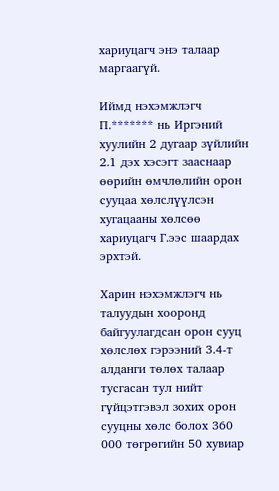хариуцагч энэ талаар маргаагүй.

Иймд нэхэмжлэгч П.******* нь Иргэний хуулийн 2 дугаар зүйлийн 2.1 дэх хэсэгт зааснаар өөрийн өмчлөлийн орон сууцаа хөлслүүлсэн хугацааны хөлсөө хариуцагч Г.ээс шаардах эрхтэй.

Харин нэхэмжлэгч нь талуудын хооронд байгуулагдсан орон сууц хөлслөх гэрээний 3.4-т алданги төлөх талаар тусгасан тул нийт гүйцэтгэвэл зохих орон сууцны хөлс болох 360 000 төгрөгийн 50 хувиар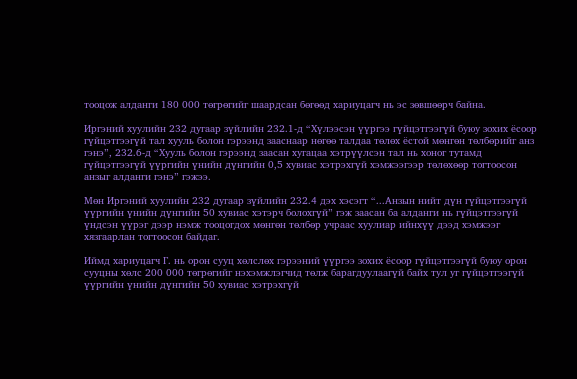тооцож алданги 180 000 төгрөгийг шаардсан бөгөөд хариуцагч нь эс зөвшөөрч байна.

Иргэний хуулийн 232 дугаар зүйлийн 232.1-д “Хүлээсэн үүргээ гүйцэтгээгүй буюу зохих ёсоор гүйцэтгээгүй тал хууль болон гэрээнд зааснаар нөгөө талдаа төлөх ёстой мөнгөн төлбөрийг анз гэнэ”, 232.6-д “Хууль болон гэрээнд заасан хугацаа хэтрүүлсэн тал нь хоног тутамд гүйцэтгээгүй үүргийн үнийн дүнгийн 0,5 хувиас хэтрэхгүй хэмжээгээр төлөхөөр тогтоосон анзыг алданги гэнэ” гэжээ.

Мөн Иргэний хуулийн 232 дугаар зүйлийн 232.4 дэх хэсэгт “...Анзын нийт дүн гүйцэтгээгүй үүргийн үнийн дүнгийн 50 хувиас хэтэрч болохгүй” гэж заасан ба алданги нь гүйцэтгээгүй үндсэн үүрэг дээр нэмж тооцогдох мөнгөн төлбөр учраас хуулиар ийнхүү дээд хэмжээг хязгаарлан тогтоосон байдаг.

Иймд хариуцагч Г. нь орон сууц хөлслөх гэрээний үүргээ зохих ёсоор гүйцэтгээгүй буюу орон сууцны хөлс 200 000 төгрөгийг нэхэмжлэгчид төлж барагдуулаагүй байх тул уг гүйцэтгээгүй үүргийн үнийн дүнгийн 50 хувиас хэтрэхгүй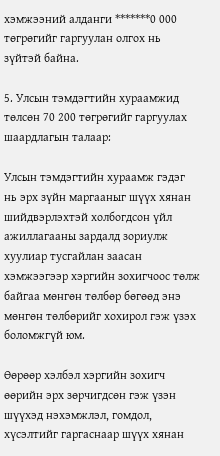хэмжээний алданги *******0 000 төгрөгийг гаргуулан олгох нь зүйтэй байна.

5. Улсын тэмдэгтийн хураамжид төлсөн 70 200 төгрөгийг гаргуулах шаардлагын талаар:

Улсын тэмдэгтийн хураамж гэдэг нь эрх зүйн маргааныг шүүх хянан шийдвэрлэхтэй холбогдсон үйл ажиллагааны зардалд зориулж хуулиар тусгайлан заасан хэмжээгээр хэргийн зохигчоос төлж байгаа мөнгөн төлбөр бөгөөд энэ мөнгөн төлбөрийг хохирол гэж үзэх боломжгүй юм.

Өөрөөр хэлбэл хэргийн зохигч өөрийн эрх зөрчигдсөн гэж үзэн шүүхэд нэхэмжлэл, гомдол, хүсэлтийг гаргаснаар шүүх хянан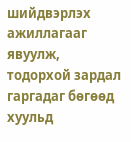шийдвэрлэх ажиллагааг явуулж, тодорхой зардал гаргадаг бөгөөд хуульд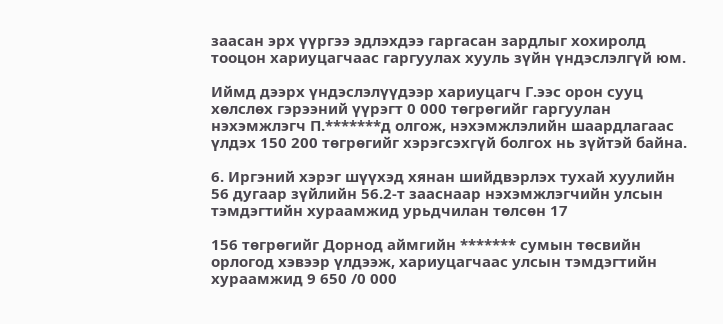заасан эрх үүргээ эдлэхдээ гаргасан зардлыг хохиролд тооцон хариуцагчаас гаргуулах хууль зүйн үндэслэлгүй юм.

Иймд дээрх үндэслэлүүдээр хариуцагч Г.ээс орон сууц хөлслөх гэрээний үүрэгт 0 000 төгрөгийг гаргуулан нэхэмжлэгч П.*******д олгож, нэхэмжлэлийн шаардлагаас үлдэх 150 200 төгрөгийг хэрэгсэхгүй болгох нь зүйтэй байна.

6. Иргэний хэрэг шүүхэд хянан шийдвэрлэх тухай хуулийн 56 дугаар зүйлийн 56.2-т зааснаар нэхэмжлэгчийн улсын тэмдэгтийн хураамжид урьдчилан төлсөн 17

156 төгрөгийг Дорнод аймгийн ******* сумын төсвийн орлогод хэвээр үлдээж, хариуцагчаас улсын тэмдэгтийн хураамжид 9 650 /0 000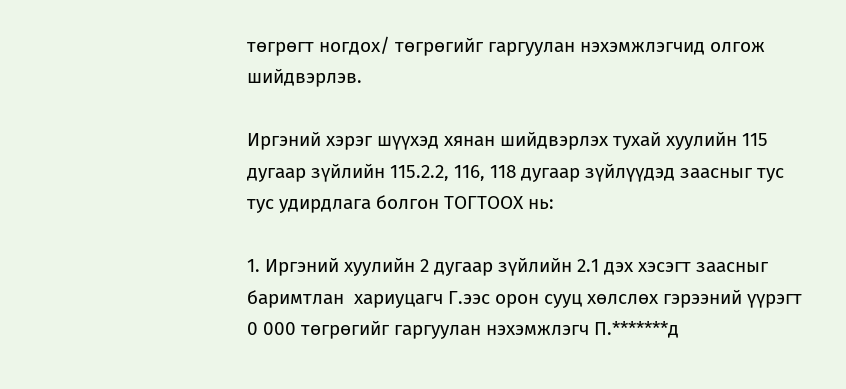төгрөгт ногдох/ төгрөгийг гаргуулан нэхэмжлэгчид олгож шийдвэрлэв.

Иргэний хэрэг шүүхэд хянан шийдвэрлэх тухай хуулийн 115 дугаар зүйлийн 115.2.2, 116, 118 дугаар зүйлүүдэд заасныг тус тус удирдлага болгон ТОГТООХ нь:

1. Иргэний хуулийн 2 дугаар зүйлийн 2.1 дэх хэсэгт заасныг баримтлан  хариуцагч Г.ээс орон сууц хөлслөх гэрээний үүрэгт 0 000 төгрөгийг гаргуулан нэхэмжлэгч П.*******д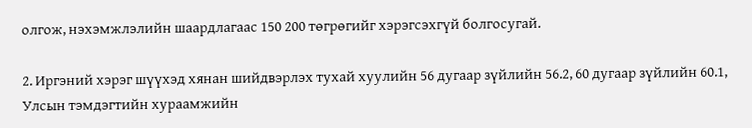олгож, нэхэмжлэлийн шаардлагаас 150 200 төгрөгийг хэрэгсэхгүй болгосугай.

2. Иргэний хэрэг шүүхэд хянан шийдвэрлэх тухай хуулийн 56 дугаар зүйлийн 56.2, 60 дугаар зүйлийн 60.1, Улсын тэмдэгтийн хураамжийн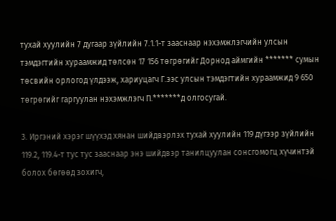тухай хуулийн 7 дугаар зүйлийн 7.1.1-т зааснаар нэхэмжлэгчийн улсын тэмдэгтийн хураамжид төлсөн 17 156 төгрөгийг Дорнод аймгийн ******* сумын төсвийн орлогод үлдээж, хариуцагч Г.ээс улсын тэмдэгтийн хураамжид 9 650 төгрөгийг гаргуулан нэхэмжлэгч П.*******д олгосугай.

3. Иргэний хэрэг шүүхэд хянан шийдвэрлэх тухай хуулийн 119 дүгээр зүйлийн 119.2, 119.4-т тус тус зааснаар энэ шийдвэр танилцуулан сонсгомогц хүчинтэй болох бөгөөд зохигч,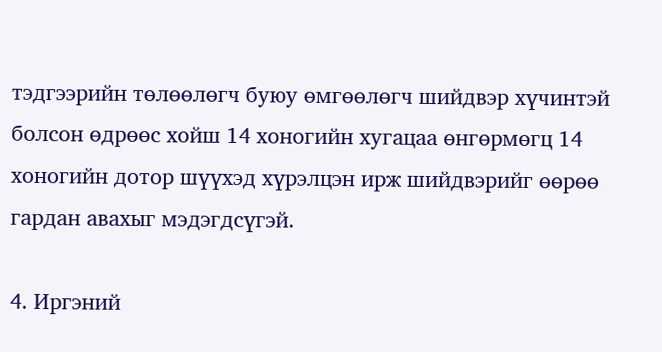тэдгээрийн төлөөлөгч буюу өмгөөлөгч шийдвэр хүчинтэй болсон өдрөөс хойш 14 хоногийн хугацаа өнгөрмөгц 14 хоногийн дотор шүүхэд хүрэлцэн ирж шийдвэрийг өөрөө гардан авахыг мэдэгдсүгэй.

4. Иргэний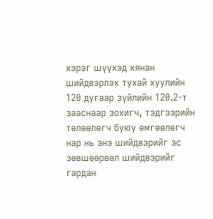хэрэг шүүхэд хянан шийдвэрлэх тухай хуулийн 120 дугаар зүйлийн 120.2-т зааснаар зохигч, тэдгээрийн төлөөлөгч буюу өмгөөлөгч нар нь энэ шийдвэрийг эс зөвшөөрвөл шийдвэрийг гардан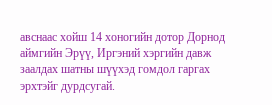авснаас хойш 14 хоногийн дотор Дорнод аймгийн Эрүү, Иргэний хэргийн давж заалдах шатны шүүхэд гомдол гаргах эрхтэйг дурдсугай.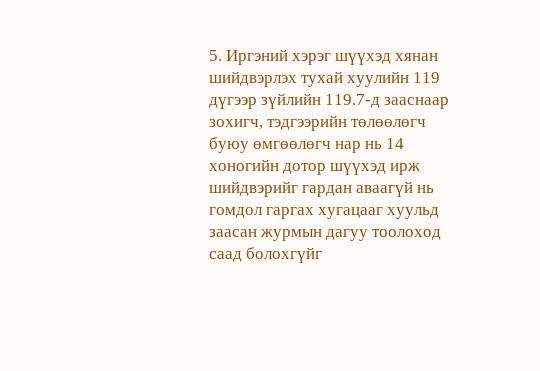5. Иргэний хэрэг шүүхэд хянан шийдвэрлэх тухай хуулийн 119 дүгээр зүйлийн 119.7-д зааснаар зохигч, тэдгээрийн төлөөлөгч буюу өмгөөлөгч нар нь 14 хоногийн дотор шүүхэд ирж шийдвэрийг гардан аваагүй нь гомдол гаргах хугацааг хуульд заасан журмын дагуу тоолоход саад болохгүйг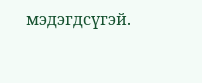мэдэгдсүгэй.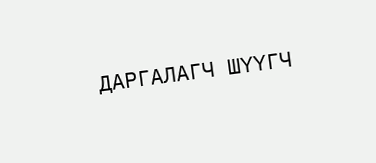ДАРГАЛАГЧ ШҮҮГЧ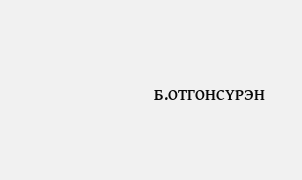Б.ОТГОНСҮРЭН